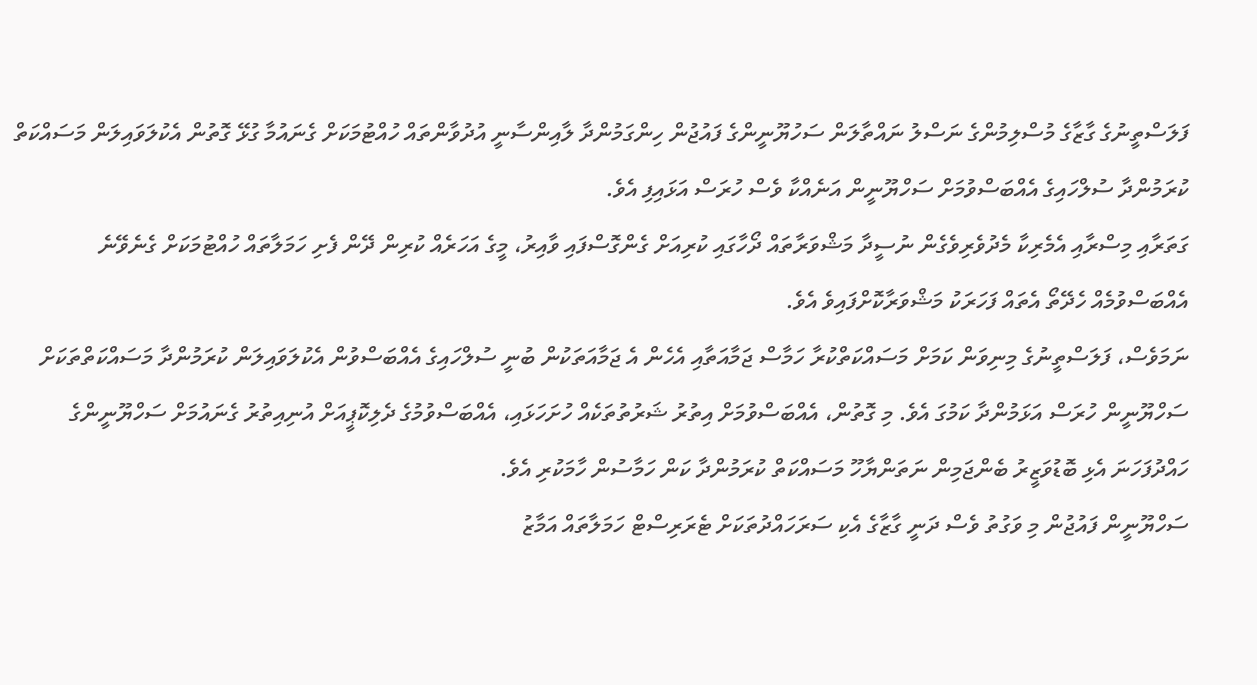ފަލަސްތީނުގެ ގާޒާގެ މުސްލިމުންގެ ނަސްލު ނައްތާލަން ސަހުޔޫނީންގެ ފައުޖުން ހިންގަމުންދާ ލާއިންސާނީ އުދުވާންތައް ހުއްޓުމަކަށް ގެނައުމާ ގުޅޭ ގޮތުން އެކުލަވައިލަން މަސައްކަތް ކުރަމުންދާ ސުލްހައިގެ އެއްބަސްވުމަށް ސަހްޔޫނީން އަނެއްކާ ވެސް ހުރަސް އަޅައިފި އެވެ.
ގަތަރާއި މިސްރާއި އެމެރިކާ މެދުވެރިވެގެން ނުސީދާ މަޝްވަރާތައް ދޯހާގައި ކުރިއަށް ގެންގޮސްފައި ވާއިރު، މީގެ އަހަރެއް ކުރިން ދޭން ފެށި ހަމަލާތައް ހުއްޓުމަކަށް ގެނެވޭނެ އެއްބަސްވުމެއް ހެދޭތޯ އެތައް ފަހަރަކު މަޝްވަރާކޮށްފައިވެ އެވެ.
ނަމަވެސް، ފަލަސްތީނުގެ މިނިވަން ކަމަށް މަސައްކަތްކުރާ ހަމާސް ޖަމާއަތާއި އެހެން އެ ޖަމާއަތަކުން ބުނީ ސުލްހައިގެ އެއްބަސްވުން އެކުލަވައިލަން ކުރަމުންދާ މަސައްކަތްތަކަށް ސަހްޔޫނީން ހުރަސް އަޅަމުންދާ ކަމުގަ އެވެ. މި ގޮތުން، އެއްބަސްވުމަށް އިތުރު ޝަރުތުތަކެއް ހުށަހަޅައި، އެއްބަސްވުމުގެ ދެލިކޮޕީއަށް އުނިއިތުރު ގެނައުމަށް ސަހްޔޫނީންގެ ހައްދުފަހަނަ އެޅި ބޮޑުވަޒީރު ބެންޖަމިން ނަތަންޔާހޫ މަސައްކަތް ކުރަމުންދާ ކަން ހަމާސުން ހާމަކުރި އެވެ.
ސަހްޔޫނީން ފައުޖުން މި ވަގުތު ވެސް ދަނީ ގާޒާގެ އެކި ސަރަހައްދުތަކަށް ޓެރަރިސްޓް ހަމަލާތައް އަމާޒު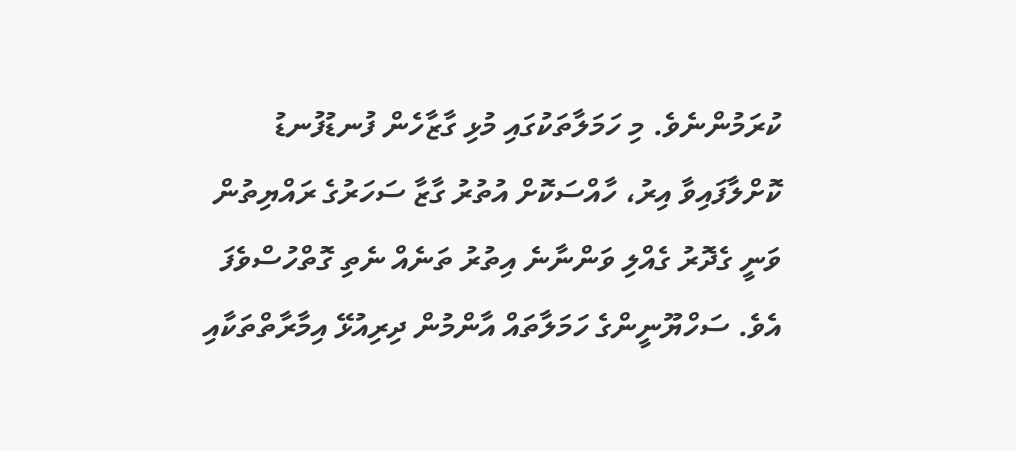ކުރަމުންނެވެ. މި ހަމަލާތަކުގައި މުޅި ގާޒާހެން ފުނޑުފުނޑު ކޮށްލާފައިވާ އިރު، ހާއްސަކޮށް އުތުރު ގާޒާ ސަހަރުގެ ރައްޔިތުން ވަނީ ގެދޮރު ގެއްލި ވަންނާނެ އިތުރު ތަނެއް ނެތި ގޮތްހުސްވެފަ އެވެ. ސަހްޔޫނީންގެ ހަމަލާތައް އާންމުން ދިރިއުޅޭ އިމާރާތްތަކާއި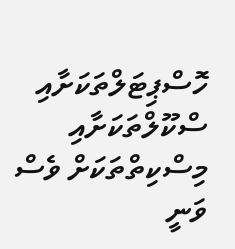ހޮސްޕިޓަލްތަކަށާއި ސްކޫލްތަކަށާއި މިސްކިތްތަކަށް ވެސް ވަނީ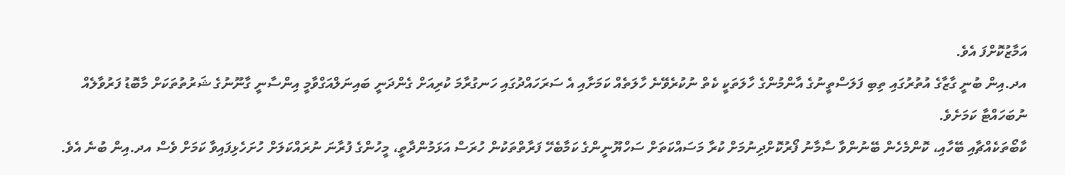އަމާޒުކޮށްފަ އެވެ.
އދ.އިން ބުނީ ގާޒާގެ އުތުރުގައި ތިބި ފަލަސްތީނުގެ އާންމުންގެ ހާލަތަކީ ކެތް ނުކުރެވޭނެ ހާލަތެއް ކަމަށާއި އެ ސަރަހައްދުގައި ހަނގުރާމަ ކުރިއަށް ގެންދަނީ ބައިނަލްއަގްވާމީ އިންސާނީ ގާނޫނުގެ ޝަރުތުތަކަށް މާބޮޑު ފަރުވާލެއް ނުބަހައްޓާ ކަމަށެވެ.
ކާބޯތަކެއްޗާއި ބޭހާއި، ކޮންމެހެން ބޭނުންވާ ސާމާނު ފޯރުކޮށްދިނުމަށް ކުރާ މަސައްކަތަށް ސަހްޔޫނީންގެ ކަމާބެހޭ ފަރާތްތަކުން ހުރަސް އަޅަމުންދާތީ، މީހުންގެ ފުރާނަ ނުރައްކަލަށް ހުށަހެޅިފައިވާ ކަމަށް ވެސް އދ.އިން ބުނެ އެވެ.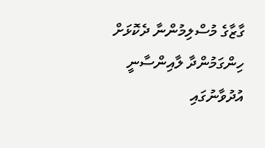ގާޒާގެ މުސްލިމުންނާ ދެކޮޅަށް ހިންގަމުންދާ ލާއިންސާނީ އުދުވާނުގައި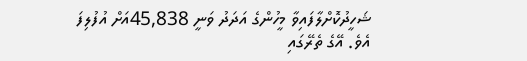ޝަހީދުކޮށްލާފައިވާ މީހުންގެ އަދަދު ވަނީ 45,838އަށް އުފުލިފަ އެވެ. އޭގެ ތެރޭގައި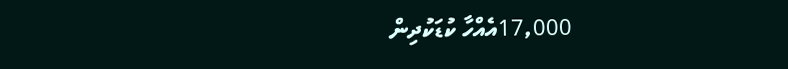17,000އެއްހާ ކުޑަކުދިން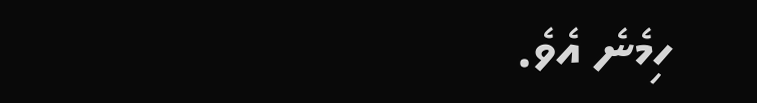ހިމެނެ އެވެ.